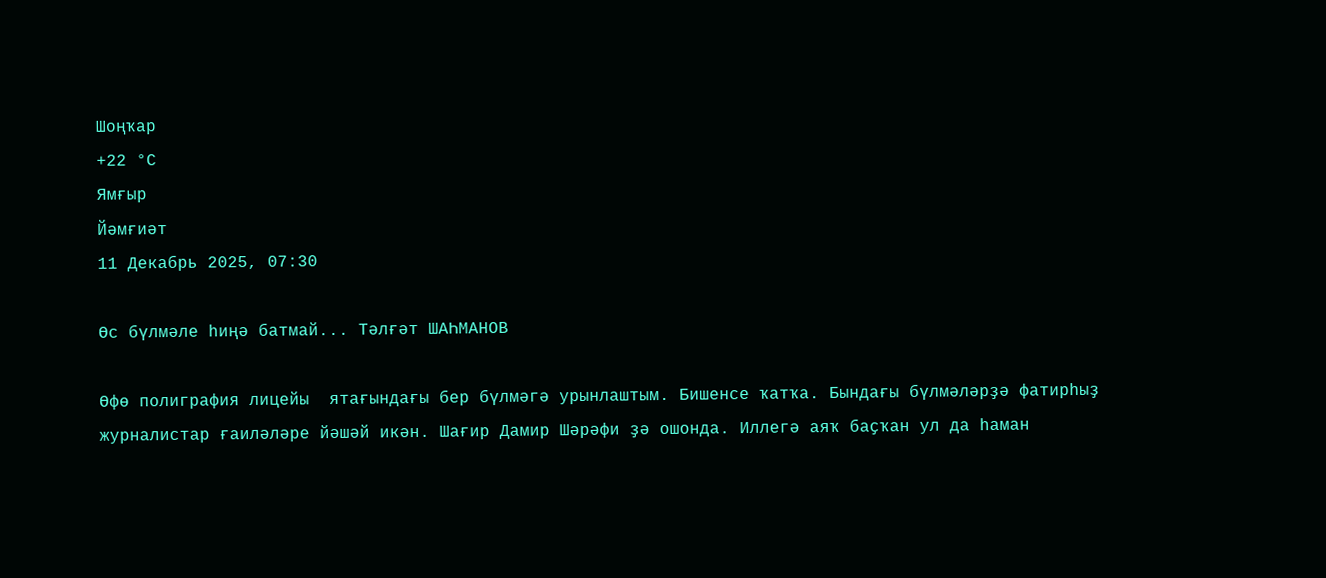Шоңҡар
+22 °С
Ямғыр
Йәмғиәт
11 Декабрь 2025, 07:30

Өс бүлмәле һиңә батмай... Тәлғәт ШАҺМАНОВ

Өфө полиграфия лицейы  ятағындағы бер бүлмәгә урынлаштым. Бишенсе ҡатҡа. Бындағы бүлмәләрҙә фатирһыҙ журналистар ғаиләләре йәшәй икән. Шағир Дамир Шәрәфи ҙә ошонда. Иллегә аяҡ баҫҡан ул да һаман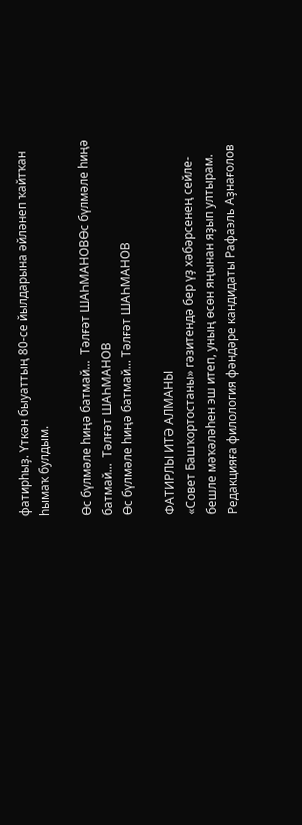фатирһыҙ. Үткән быуаттың 80-се йылдарына әйләнеп ҡайтҡан һымаҡ булдым.

Өс бүлмәле һиңә батмай...  Тәлғәт ШАҺМАНОВӨс бүлмәле һиңә батмай...  Тәлғәт ШАҺМАНОВ
Өс бүлмәле һиңә батмай... Тәлғәт ШАҺМАНОВ

ФАТИРЛЫ ИТӘ АЛМАНЫ
«Совет Башҡортостаны» гәзитендә бер үҙ хәбәрсенең сейле-бешле мәҡәләһен эш итеп, уның өсөн яңынан яҙып ултырам. Редакцияға филология фәндәре кандидаты Рафаэль Аҙнағолов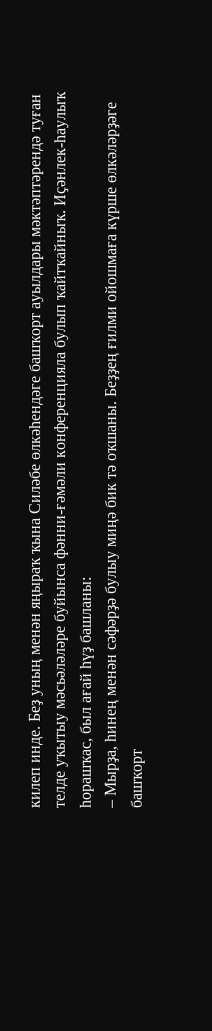килеп инде. Беҙ уның менән яңыраҡ ҡына Силәбе өлкәһендәге башҡорт ауылдары мәктәптәрендә туған телде уҡытыу мәсьәләләре буйынса фәнни-ғәмәли конференцияла булып ҡайтҡайныҡ. Иҫәнлек-һаулыҡ һорашҡас, был ағай һүҙ башланы:
– Мырҙа, һинең менән сәфәрҙә булыу миңә бик тә оҡшаны. Беҙҙең ғилми ойошмаға күрше өлкәләрҙәге башҡорт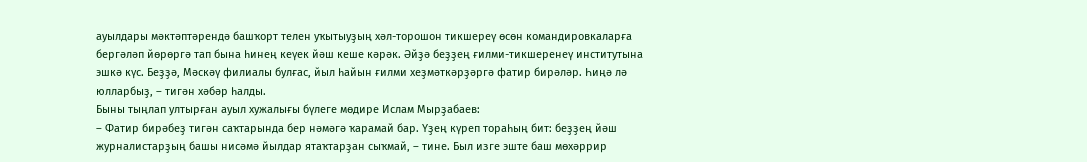ауылдары мәктәптәрендә башҡорт телен уҡытыуҙың хәл-торошон тикшереү өсөн командировкаларға бергәләп йөрөргә тап бына һинең кеүек йәш кеше кәрәк. Әйҙә беҙҙең ғилми-тикшеренеү институтына эшкә күс. Беҙҙә, Мәскәү филиалы булғас, йыл һайын ғилми хеҙмәткәрҙәргә фатир бирәләр. Һиңә лә юлларбыҙ, – тигән хәбәр һалды.
Быны тыңлап ултырған ауыл хужалығы бүлеге мөдире Ислам Мырҙабаев:
– Фатир бирәбеҙ тигән саҡтарында бер нәмәгә ҡарамай бар. Үҙең күреп тораһың бит: беҙҙең йәш журналистарҙың башы нисәмә йылдар ятаҡтарҙан сыҡмай, – тине. Был изге эште баш мөхәррир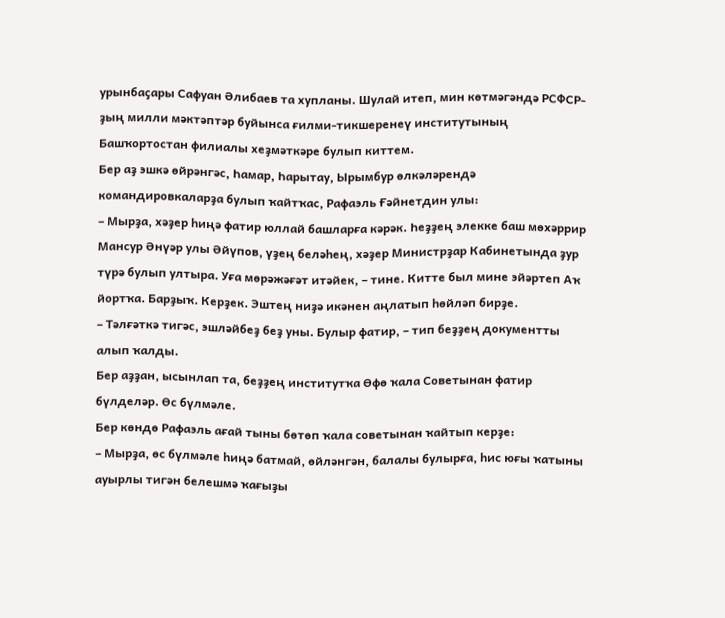урынбаҫары Сафуан Әлибаев та хупланы. Шулай итеп, мин көтмәгәндә РСФСР-ҙың милли мәктәптәр буйынса ғилми-тикшеренеү институтының Башҡортостан филиалы хеҙмәткәре булып киттем.
Бер аҙ эшкә өйрәнгәс, Һамар, Һарытау, Ырымбур өлкәләрендә командировкаларҙа булып ҡайтҡас, Рафаэль Ғәйнетдин улы:
– Мырҙа, хәҙер һиңә фатир юллай башларға кәрәк. Һеҙҙең элекке баш мөхәррир Мансур Әнүәр улы Әйүпов, үҙең беләһең, хәҙер Министрҙар Кабинетында ҙур түрә булып ултыра. Уға мөрәжәғәт итәйек, – тине. Китте был мине эйәртеп Аҡ йортҡа. Барҙыҡ. Керҙек. Эштең ниҙә икәнен аңлатып һөйләп бирҙе.
– Тәлғәткә тигәс, эшләйбеҙ беҙ уны. Булыр фатир, – тип беҙҙең документты алып ҡалды.
Бер аҙҙан, ысынлап та, беҙҙең институтҡа Өфө ҡала Советынан фатир бүлделәр. Өс бүлмәле.
Бер көндө Рафаэль ағай тыны бөтөп ҡала советынан ҡайтып керҙе:
– Мырҙа, өс бүлмәле һиңә батмай, өйләнгән, балалы булырға, һис юғы ҡатыны ауырлы тигән белешмә ҡағыҙы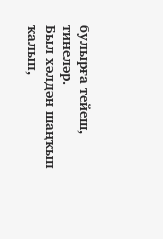булырға тейеш, тинеләр.
Был хәлдән шаңҡып ҡалып,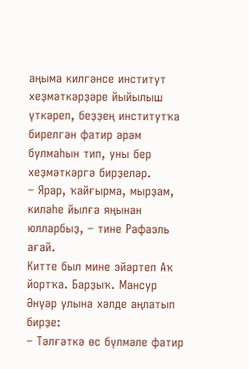аңыма килгәнсе институт хеҙмәткәрҙәре йыйылыш үткәреп, беҙҙең институтҡа бирелгән фатир әрәм булмаһын тип, уны бер хеҙмәткәргә бирҙеләр.
– Ярар, ҡайғырма, мырҙам, киләһе йылға яңынан юлларбыҙ, – тине Рафаэль ағай.
Китте был мине эйәртеп Аҡ йортҡа. Барҙыҡ. Мансур Әнүәр улына хәлде аңлатып бирҙе:
– Тәлғәткә өс бүлмәле фатир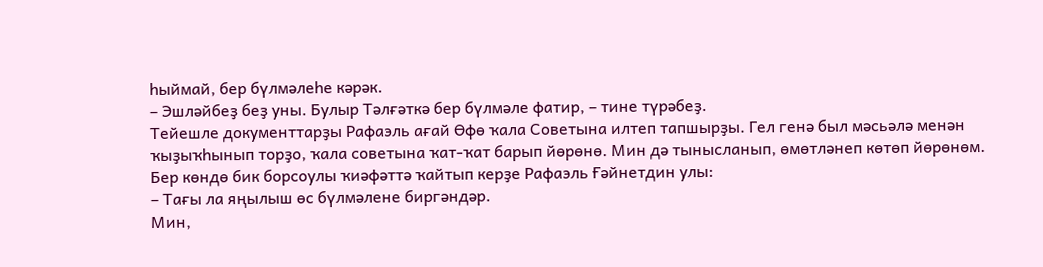һыймай, бер бүлмәлеһе кәрәк.
– Эшләйбеҙ беҙ уны. Булыр Тәлғәткә бер бүлмәле фатир, – тине түрәбеҙ.
Тейешле документтарҙы Рафаэль ағай Өфө ҡала Советына илтеп тапшырҙы. Гел генә был мәсьәлә менән ҡыҙыҡһынып торҙо, ҡала советына ҡат-ҡат барып йөрөнө. Мин дә тынысланып, өмөтләнеп көтөп йөрөнөм.
Бер көндө бик борсоулы ҡиәфәттә ҡайтып керҙе Рафаэль Ғәйнетдин улы:
– Тағы ла яңылыш өс бүлмәлене биргәндәр.
Мин,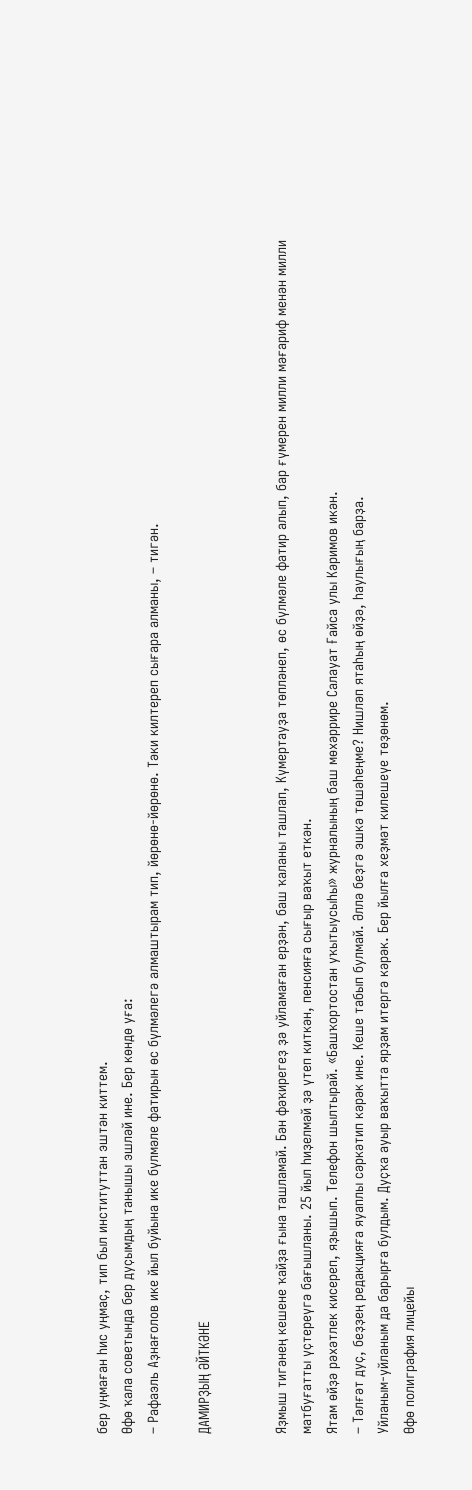бер уңмаған һис уңмаҫ, тип был институттан эштән киттем.
Өфө ҡала советында бер дуҫымдың танышы эшләй ине. Бер көндө уға:
– Рафаэль Аҙнағолов ике йыл буйына ике бүлмәле фатирын өс бүлмәлегә алмаштырам тип, йөрөнө-йөрөнө. Тәки килтереп сығара алманы, – тигән.

ДАМИРҘЫҢ ӘЙТКӘНЕ


Яҙмыш тигәнең кешене ҡайҙа ғына ташламай. Бән фәҡирегеҙ ҙә уйламаған ерҙән, баш ҡаланы ташлап, Күмертауҙа төпләнеп, өс бүлмәле фатир алып, бар ғүмерен милли мәғариф менән милли матбуғатты үҫтереүгә бағышланы. 25 йыл һиҙелмәй ҙә үтеп киткән, пенсияға сығыр ваҡыт еткән.
Ятам өйҙә рәхәтлек кисереп, яҙышып. Телефон шылтырай. «Башҡортостан уҡытыусыһы» журналының баш мөхәррире Салауат Ғайса улы Кәримов икән.
– Тәлғәт дуҫ, беҙҙең редакцияға яуаплы сәркәтип кәрәк ине. Кеше табып булмай. Әллә беҙгә эшкә төшәһеңме? Нишләп ятаһың өйҙә, һаулығың барҙа.
Уйланым-уйланым да барырға булдым. Дуҫҡа ауыр ваҡытта ярҙам итергә кәрәк. Бер йылға хеҙмәт килешеүе төҙөнөм.
Өфө полиграфия лицейы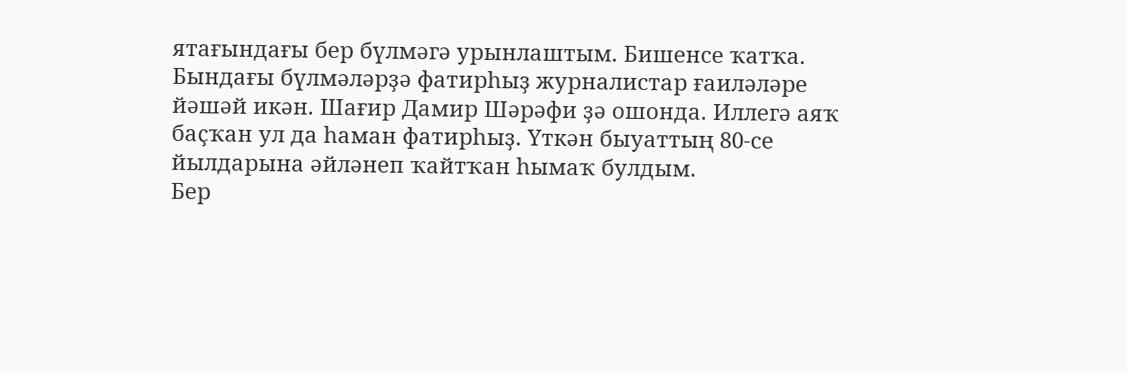ятағындағы бер бүлмәгә урынлаштым. Бишенсе ҡатҡа. Бындағы бүлмәләрҙә фатирһыҙ журналистар ғаиләләре йәшәй икән. Шағир Дамир Шәрәфи ҙә ошонда. Иллегә аяҡ баҫҡан ул да һаман фатирһыҙ. Үткән быуаттың 80-се йылдарына әйләнеп ҡайтҡан һымаҡ булдым.
Бер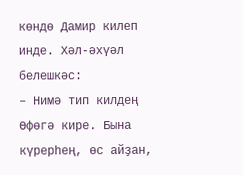көндө Дамир килеп инде. Хәл-әхүәл белешкәс:
– Нимә тип килдең Өфөгә кире. Бына күрерһең, өс айҙан,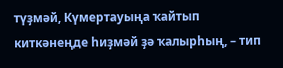түҙмәй, Күмертауыңа ҡайтып киткәнеңде һиҙмәй ҙә ҡалырһың, – тип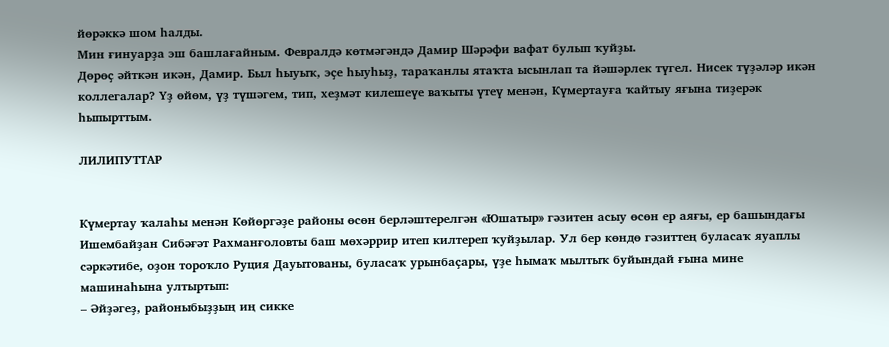йөрәккә шом һалды.
Мин ғинуарҙа эш башлағайным. Февралдә көтмәгәндә Дамир Шәрәфи вафат булып ҡуйҙы.
Дөрөҫ әйткән икән, Дамир. Был һыуыҡ, эҫе һыуһыҙ, тараҡанлы ятаҡта ысынлап та йәшәрлек түгел. Нисек түҙәләр икән коллегалар? Үҙ өйөм, үҙ түшәгем, тип, хеҙмәт килешеүе ваҡыты үтеү менән, Күмертауға ҡайтыу яғына тиҙерәк һыпырттым.

ЛИЛИПУТТАР


Күмертау ҡалаһы менән Көйөргәҙе районы өсөн берләштерелгән «Юшатыр» гәзитен асыу өсөн ер аяғы, ер башындағы Ишембайҙан Сибәғәт Рахманғоловты баш мөхәррир итеп килтереп ҡуйҙылар. Ул бер көндө гәзиттең буласаҡ яуаплы сәркәтибе, оҙон тороҡло Руция Дауытованы, буласаҡ урынбаҫары, үҙе һымаҡ мылтыҡ буйындай ғына мине машинаһына ултыртып:
– Әйҙәгеҙ, районыбыҙҙың иң сикке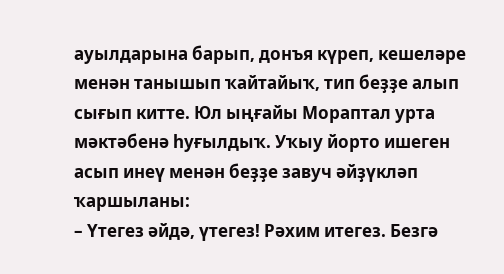ауылдарына барып, донъя күреп, кешеләре менән танышып ҡайтайыҡ, тип беҙҙе алып сығып китте. Юл ыңғайы Мораптал урта мәктәбенә һуғылдыҡ. Уҡыу йорто ишеген асып инеү менән беҙҙе завуч әйҙүкләп ҡаршыланы:
– Үтегез әйдә, үтегез! Рәхим итегез. Безгә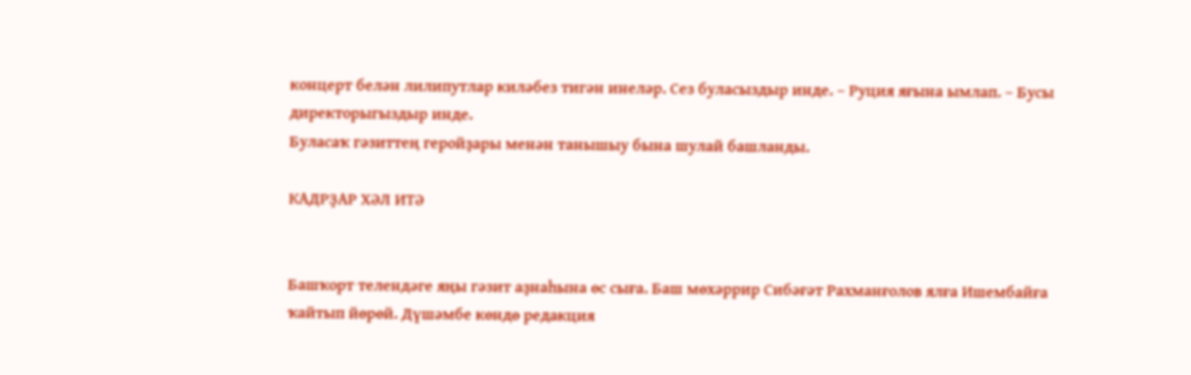концерт белән лилипутлар киләбез тигән инеләр. Сез буласыздыр инде. – Руция яғына ымлап. – Бусы директорыгыздыр инде.
Буласаҡ гәзиттең геройҙары менән танышыу бына шулай башланды.

КАДРҘАР ХӘЛ ИТӘ


Башҡорт телендәге яңы гәзит аҙнаһына өс сыға. Баш мөхәррир Сибәғәт Рахманғолов ялға Ишембайға ҡайтып йөрөй. Дүшәмбе көндө редакция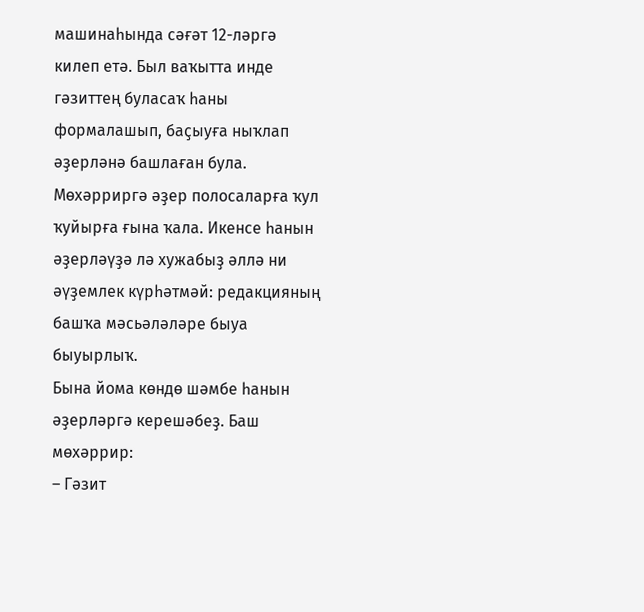машинаһында сәғәт 12-ләргә килеп етә. Был ваҡытта инде гәзиттең буласаҡ һаны формалашып, баҫыуға ныҡлап әҙерләнә башлаған була. Мөхәрриргә әҙер полосаларға ҡул ҡуйырға ғына ҡала. Икенсе һанын әҙерләүҙә лә хужабыҙ әллә ни әүҙемлек күрһәтмәй: редакцияның башҡа мәсьәләләре быуа быуырлыҡ.
Бына йома көндө шәмбе һанын әҙерләргә керешәбеҙ. Баш мөхәррир:
– Гәзит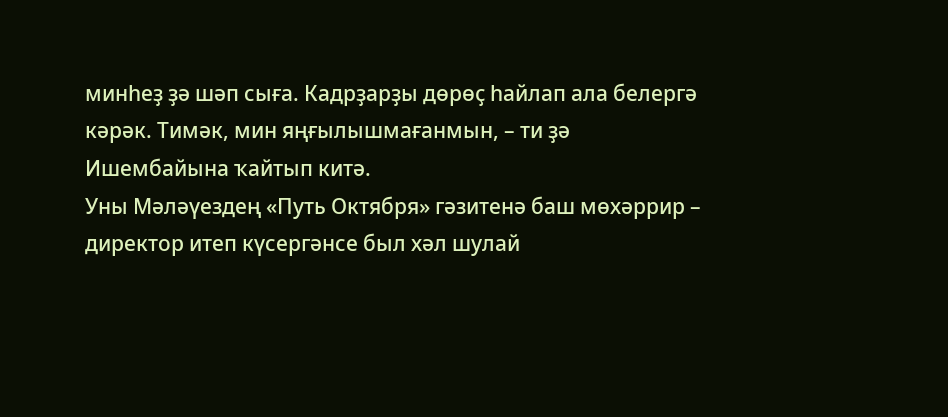минһеҙ ҙә шәп сыға. Кадрҙарҙы дөрөҫ һайлап ала белергә кәрәк. Тимәк, мин яңғылышмағанмын, – ти ҙә Ишембайына ҡайтып китә.
Уны Мәләүездең «Путь Октября» гәзитенә баш мөхәррир – директор итеп күсергәнсе был хәл шулай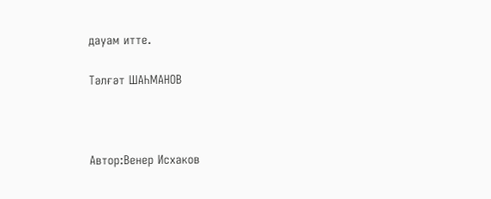дауам итте.

Тәлғәт ШАҺМАНОВ



Автор:Венер Исхаков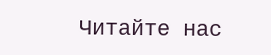Читайте нас